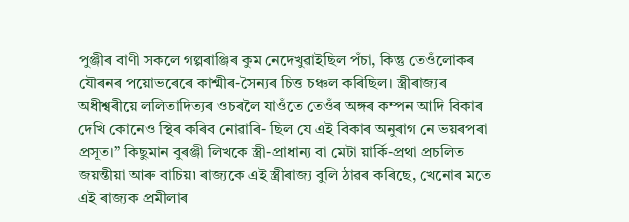পুঞ্জীৰ বাণী সকলে গল্পৰাঞ্জিৰ কুম নেদেখুৱাইছিল পঁচা, কিন্তু তেওঁলোকৰ যৌৰনৰ পয়োভৰেৰে কাশ্মীৰ-সৈন্যৰ চিত্ত চঞ্চল কৰিছিল। স্ত্ৰীৰাজ্যৰ অধীশ্বৰীয়ে ললিতাদিত্যৰ ওচৰলৈ যাওঁতে তেওঁৰ অঙ্গৰ কম্পন আদি বিকাৰ দেখি কোনেও স্থিৰ কৰিব নোৱাৰি- ছিল যে এই বিকাৰ অনুৰাগ নে ভয়ৰপৰা প্ৰসূত।” কিছুমান বুৰঞ্জী লিখকে স্ত্ৰী-প্ৰাধান্য বা মেটা য়াৰ্কি-প্ৰথা প্ৰচলিত জয়ন্তীয়া আৰু বাচিয়৷ ৰাজ্যকে এই স্ত্ৰীৰাজ্য বুলি ঠাৱৰ কৰিছে, খেনোৰ মতে এই ৰাজ্যক প্ৰমীলাৰ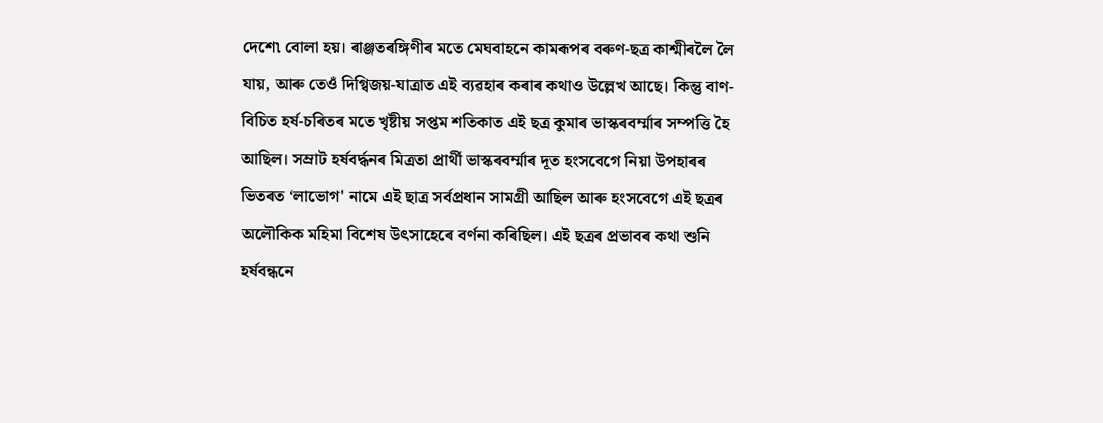দেশে৷ বোলা হয়। ৰাঞ্জতৰঙ্গিণীৰ মতে মেঘবাহনে কামৰূপৰ বৰুণ-ছত্ৰ কাশ্মীৰলৈ লৈ যায়, আৰু তেওঁ দিগ্বিজয়-যাত্ৰাত এই ব্যৱহাৰ কৰাৰ কথাও উল্লেখ আছে। কিন্তু বাণ-বিচিত হৰ্ষ-চৰিতৰ মতে খৃষ্টীয় সপ্তম শতিকাত এই ছত্ৰ কুমাৰ ভাস্কৰবৰ্ম্মাৰ সম্পত্তি হৈ আছিল। সম্ৰাট হৰ্ষবৰ্দ্ধনৰ মিত্ৰতা প্ৰাৰ্থী ভাস্কৰবৰ্ম্মাৰ দূত হংসবেগে নিয়া উপহাৰৰ ভিতৰত ‘লাভোগ' নামে এই ছাত্ৰ সৰ্বপ্ৰধান সামগ্ৰী আছিল আৰু হংসবেগে এই ছত্ৰৰ অলৌকিক মহিমা বিশেষ উৎসাহেৰে বৰ্ণনা কৰিছিল। এই ছত্ৰৰ প্ৰভাবৰ কথা শুনি হৰ্ষবন্ধনে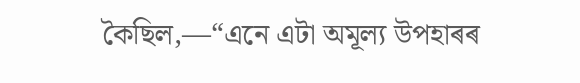কৈছিল,—“এনে এটা অমূল্য উপহাৰৰ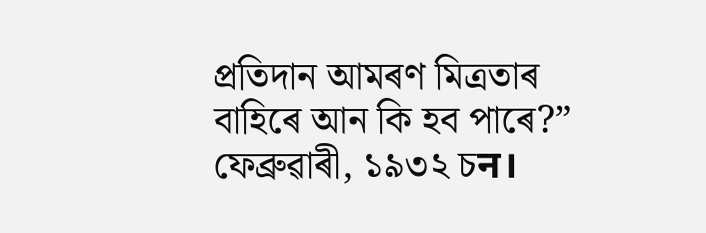প্ৰতিদান আমৰণ মিত্ৰতাৰ বাহিৰে আন কি হব পাৰে?” ফেব্ৰুৱাৰী, ১৯৩২ চन।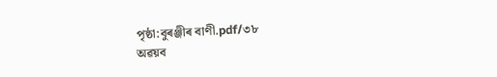পৃষ্ঠা:বুৰঞ্জীৰ বাণী.pdf/৩৮
অৱয়ব